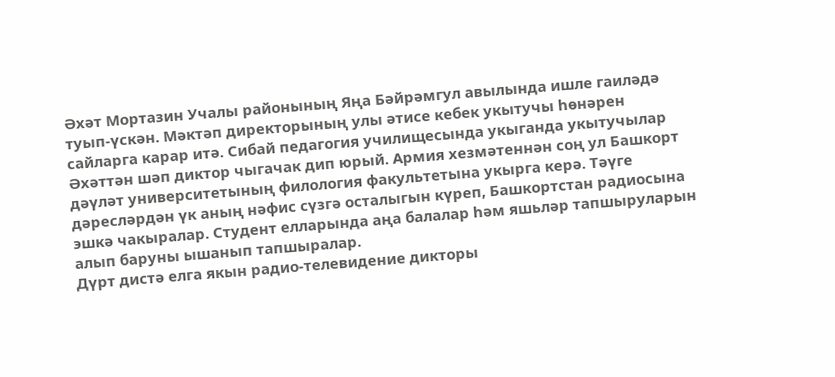Әхәт Мортазин Учалы районының Яңа Бәйрәмгул авылында ишле гаиләдә туып-үскән. Мәктәп директорының улы әтисе кебек укытучы һөнәрен сайларга карар итә. Сибай педагогия училищесында укыганда укытучылар Әхәттән шәп диктор чыгачак дип юрый. Армия хезмәтеннән соң ул Башкорт дәүләт университетының филология факультетына укырга керә. Тәүге дәресләрдән үк аның нәфис сүзгә осталыгын күреп, Башкортстан радиосына эшкә чакыралар. Студент елларында аңа балалар һәм яшьләр тапшыруларын алып баруны ышанып тапшыралар.
Дүрт дистә елга якын радио-телевидение дикторы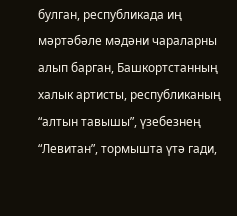булган, республикада иң мәртәбәле мәдәни чараларны алып барган, Башкортстанның халык артисты, республиканың “алтын тавышы”, үзебезнең “Левитан”, тормышта үтә гади,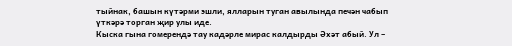тыйнак, башын күтәрми эшли, ялларын туган авылында печән чабып үткәрә торган җир улы иде.
Кыска гына гомерендә тау кадәрле мирас калдырды Әхәт абый. Ул –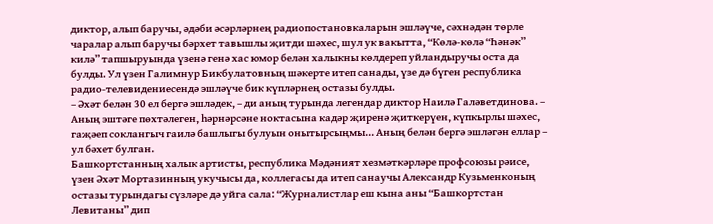диктор, алып баручы, әдәби әсәрләрнең радиопостановкаларын эшләүче, сәхнәдән төрле чаралар алып баручы бәрхет тавышлы җитди шәхес, шул ук вакытта, “Көлә-көлә “Һәнәк” килә” тапшыруында үзенә генә хас юмор белән халыкны көлдереп уйландыручы оста да булды. Ул үзен Галимнур Бикбулатовның шәкерте итеп санады, үзе дә бүген республика радио-телевидениесендә эшләүче бик күпләрнең остазы булды.
– Әхәт белән 30 ел бергә эшләдек, – ди аның турында легендар диктор Наилә Галәветдинова. – Аның эштәге пөхтәлеген, һәрнәрсәне ноктасына кадәр җиренә җиткерүен, күпкырлы шәхес, гаҗәеп соклангыч гаилә башлыгы булуын онытырсыңмы... Аның белән бергә эшләгән еллар – ул бәхет булган.
Башкортстанның халык артисты, республика Мәдәният хезмәткәрләре профсоюзы рәисе, үзен Әхәт Мортазинның укучысы да, коллегасы да итеп санаучы Александр Кузьменконың остазы турындагы сүзләре дә уйга сала: “Журналистлар еш кына аны “Башкортстан Левитаны” дип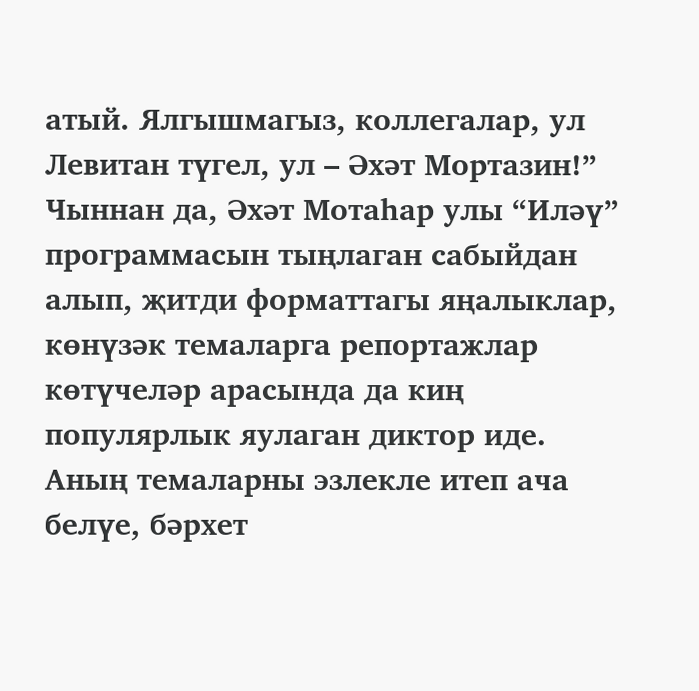атый. Ялгышмагыз, коллегалар, ул Левитан түгел, ул – Әхәт Мортазин!”
Чыннан да, Әхәт Мотаһар улы “Иләү” программасын тыңлаган сабыйдан алып, җитди форматтагы яңалыклар, көнүзәк темаларга репортажлар көтүчеләр арасында да киң популярлык яулаган диктор иде. Аның темаларны эзлекле итеп ача белүе, бәрхет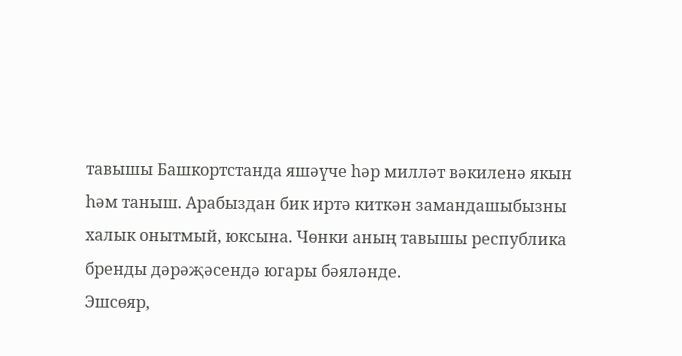тавышы Башкортстанда яшәүче һәр милләт вәкиленә якын һәм таныш. Арабыздан бик иртә киткән замандашыбызны халык онытмый, юксына. Чөнки аның тавышы республика бренды дәрәҗәсендә югары бәяләнде.
Эшсөяр,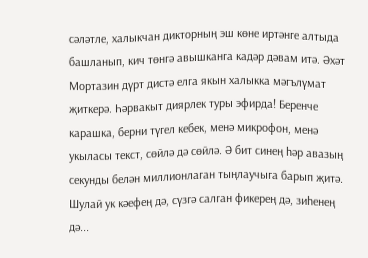сәләтле, халыкчан дикторның эш көне иртәнге алтыда башланып, кич төнгә авышканга кадәр дәвам итә. Әхәт Мортазин дүрт дистә елга якын халыкка мәгълүмат җиткерә. Һәрвакыт диярлек туры эфирда! Беренче карашка, берни түгел кебек, менә микрофон, менә укыласы текст, сөйлә дә сөйлә. Ә бит синең һәр авазың секунды белән миллионлаган тыңлаучыга барып җитә. Шулай ук кәефең дә, сүзгә салган фикерең дә, зиһенең дә...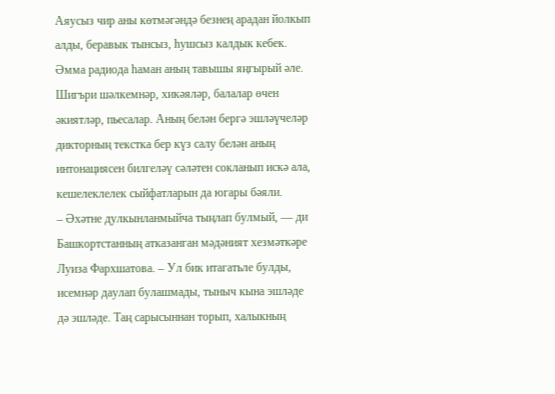Аяусыз чир аны көтмәгәндә безнең арадан йолкып алды, беравык тынсыз, һушсыз калдык кебек. Әмма радиода һаман аның тавышы яңгырый әле. Шигъри шәлкемнәр, хикәяләр, балалар өчен әкиятләр, пьесалар. Аның белән бергә эшләүчеләр дикторның текстка бер күз салу белән аның интонациясен билгеләү сәләтен сокланып искә ала, кешелеклелек сыйфатларын да югары бәяли.
– Әхәтне дулкынланмыйча тыңлап булмый, — ди Башкортстанның атказанган мәдәният хезмәткәре Луиза Фархшатова. – Ул бик итагатьле булды, исемнәр даулап булашмады, тыныч кына эшләде дә эшләде. Таң сарысыннан торып, халыкның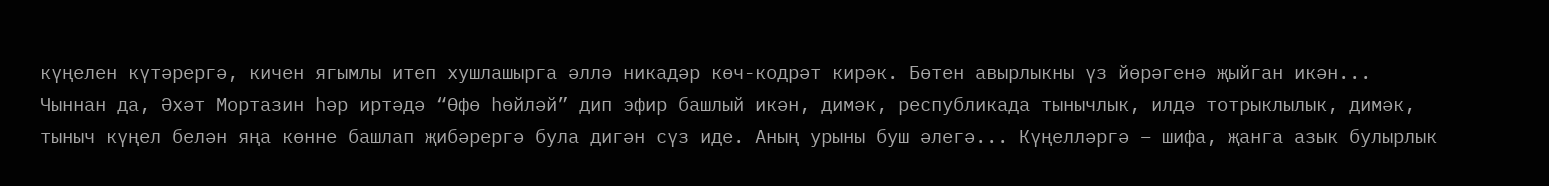күңелен күтәрергә, кичен ягымлы итеп хушлашырга әллә никадәр көч-кодрәт кирәк. Бөтен авырлыкны үз йөрәгенә җыйган икән...
Чыннан да, Әхәт Мортазин һәр иртәдә “Өфө һөйләй” дип эфир башлый икән, димәк, республикада тынычлык, илдә тотрыклылык, димәк, тыныч күңел белән яңа көнне башлап җибәрергә була дигән сүз иде. Аның урыны буш әлегә... Күңелләргә – шифа, җанга азык булырлык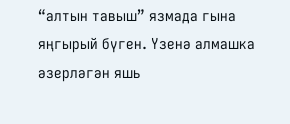“алтын тавыш” язмада гына яңгырый бүген. Үзенә алмашка әзерләгән яшь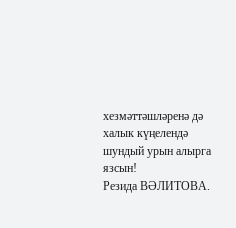хезмәттәшләренә дә халык күңелендә шундый урын алырга язсын!
Резида ВӘЛИТОВА.